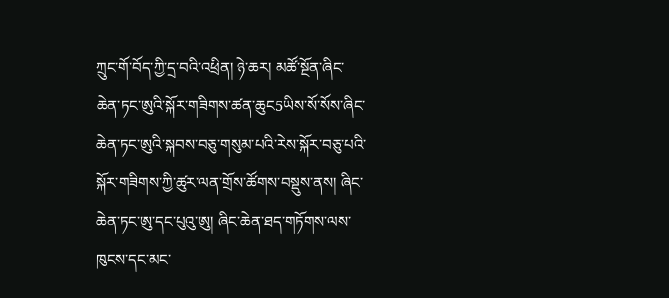ཀྲུང་གོ་བོད་ཀྱི་དྲ་བའི་འཕྲིན། ཉེ་ཆར། མཚོ་སྔོན་ཞིང་ཆེན་ཏང་ཨུའི་སྐོར་གཟིགས་ཚན་ཆུང5ཡིས་སོ་སོས་ཞིང་ཆེན་ཏང་ཨུའི་སྐབས་བཅུ་གསུམ་པའི་རེས་སྐོར་བཅུ་པའི་སྐོར་གཟིགས་ཀྱི་ཚུར་ལན་གྲོས་ཚོགས་བསྡུས་ནས། ཞིང་ཆེན་ཏང་ཨུ་དང་པུའུ་ཨུ། ཞིང་ཆེན་ཐད་གཏོགས་ལས་ཁུངས་དང་མང་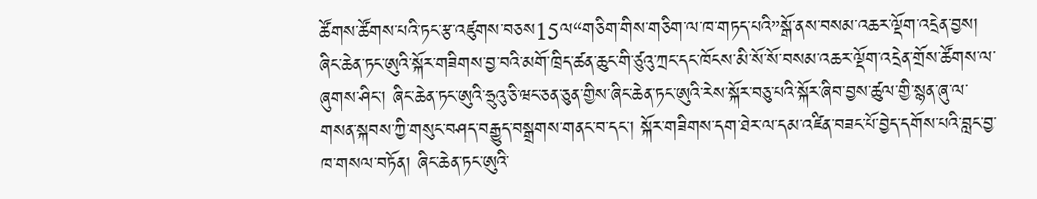ཚོགས་ཚོགས་པའི་ཏང་རྩ་འཛུགས་བཅས15ལ“གཅིག་གིས་གཅིག་ལ་ཁ་གཏད་པའི”སྒོ་ནས་བསམ་འཆར་ལྡོག་འདྲེན་བྱས།
ཞིང་ཆེན་ཏང་ཨུའི་སྐོར་གཟིགས་བྱ་བའི་མགོ་ཁྲིད་ཚན་ཆུང་གི་ཙུའུ་ཀྲང་དང་ཁོངས་མི་སོ་སོ་བསམ་འཆར་ལྡོག་འདྲེན་གྲོས་ཚོགས་ལ་ཞུགས་ཤིང་། ཞིང་ཆེན་ཏང་ཨུའི་ཧྲུའུ་ཅི་ཝང་ཅན་ཅུན་གྱིས་ཞིང་ཆེན་ཏང་ཨུའི་རེས་སྐོར་བཅུ་པའི་སྐོར་ཞིབ་བྱས་ཚུལ་གྱི་སྙན་ཞུ་ལ་གསན་སྐབས་ཀྱི་གསུང་བཤད་བརྒྱུད་བསྒྲགས་གནང་བ་དང་། སྐོར་གཟིགས་དག་ཐེར་ལ་དམ་འཛིན་བཟང་པོ་བྱེད་དགོས་པའི་བླང་བྱ་ཁ་གསལ་བཏོན། ཞིང་ཆེན་ཏང་ཨུའི་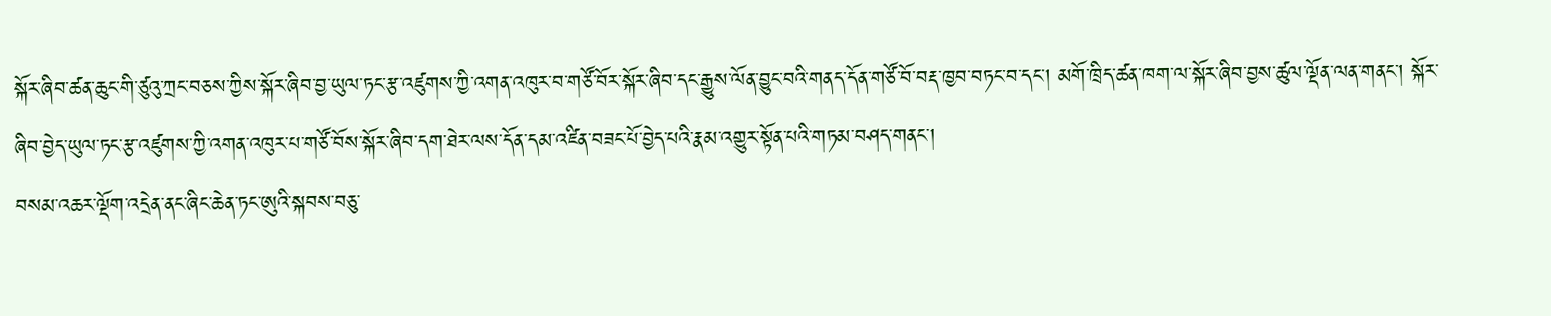སྐོར་ཞིབ་ཚན་ཆུང་གི་ཙུའུ་ཀྲང་བཅས་ཀྱིས་སྐོར་ཞིབ་བྱ་ཡུལ་ཏང་རྩ་འཛུགས་ཀྱི་འགན་འཁུར་བ་གཙོ་བོར་སྐོར་ཞིབ་དང་རྒྱུས་ལོན་བྱུང་བའི་གནད་དོན་གཙོ་བོ་བརྡ་ཁྱབ་བཏང་བ་དང་། མགོ་ཁྲིད་ཚན་ཁག་ལ་སྐོར་ཞིབ་བྱས་ཚུལ་ལྡོན་ལན་གནང་། སྐོར་ཞིབ་བྱེད་ཡུལ་ཏང་རྩ་འཛུགས་ཀྱི་འགན་འཁུར་པ་གཙོ་བོས་སྐོར་ཞིབ་དག་ཐེར་ལས་དོན་དམ་འཛིན་བཟང་པོ་བྱེད་པའི་རྣམ་འགྱུར་སྟོན་པའི་གཏམ་བཤད་གནང་།
བསམ་འཆར་ལྡོག་འདྲེན་ནང་ཞིང་ཆེན་ཏང་ཨུའི་སྐབས་བཅུ་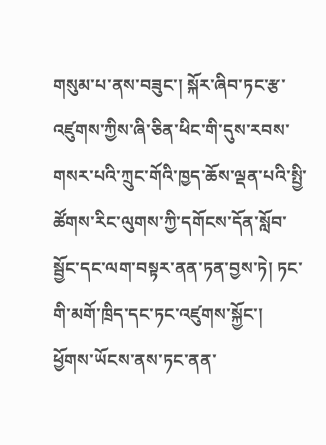གསུམ་པ་ནས་བཟུང་། སྐོར་ཞིབ་ཏང་རྩ་འཛུགས་ཀྱིས་ཞི་ཅིན་ཕིང་གི་དུས་རབས་གསར་པའི་ཀྲུང་གོའི་ཁྱད་ཆོས་ལྡན་པའི་སྤྱི་ཚོགས་རིང་ལུགས་ཀྱི་དགོངས་དོན་སློབ་སྦྱོང་དང་ལག་བསྟར་ནན་ཏན་བྱས་ཏེ། ཏང་གི་མགོ་ཁྲིད་དང་ཏང་འཛུགས་སྐྱོང་། ཕྱོགས་ཡོངས་ནས་ཏང་ནན་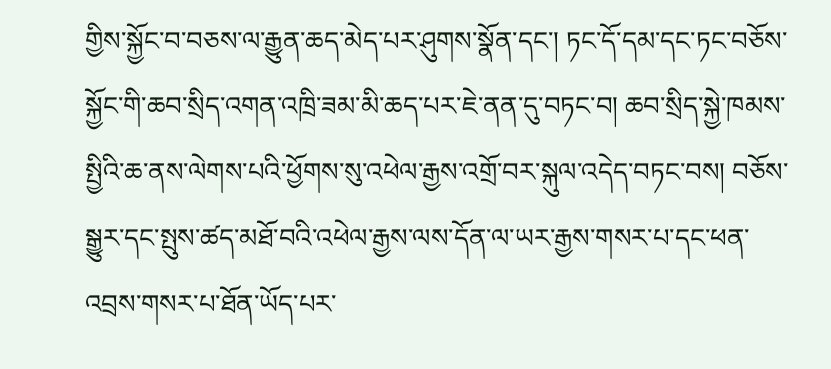གྱིས་སྐྱོང་བ་བཅས་ལ་རྒྱུན་ཆད་མེད་པར་ཤུགས་སྣོན་དང་། ཏང་དོ་དམ་དང་ཏང་བཅོས་སྐྱོང་གི་ཆབ་སྲིད་འགན་འཁྲི་ཟམ་མི་ཆད་པར་ཇེ་ནན་དུ་བཏང་བ། ཆབ་སྲིད་སྐྱེ་ཁམས་སྤྱིའི་ཆ་ནས་ལེགས་པའི་ཕྱོགས་སུ་འཕེལ་རྒྱས་འགྲོ་བར་སྐུལ་འདེད་བཏང་བས། བཅོས་སྒྱུར་དང་སྤུས་ཚད་མཐོ་བའི་འཕེལ་རྒྱས་ལས་དོན་ལ་ཡར་རྒྱས་གསར་པ་དང་ཕན་འབྲས་གསར་པ་ཐོན་ཡོད་པར་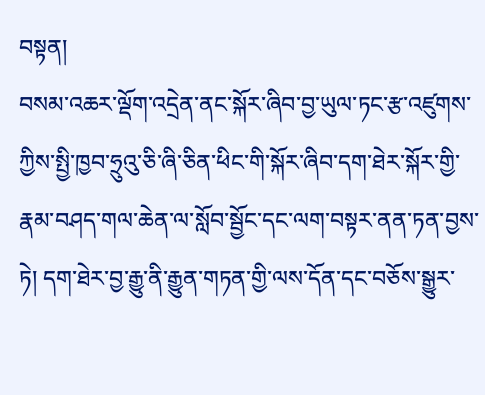བསྟན།
བསམ་འཆར་ལྡོག་འདྲེན་ནང་སྐོར་ཞིབ་བྱ་ཡུལ་ཏང་རྩ་འཛུགས་ཀྱིས་སྤྱི་ཁྱབ་ཧྲུའུ་ཅི་ཞི་ཅིན་ཕིང་གི་སྐོར་ཞིབ་དག་ཐེར་སྐོར་གྱི་རྣམ་བཤད་གལ་ཆེན་ལ་སློབ་སྦྱོང་དང་ལག་བསྟར་ནན་ཏན་བྱས་ཏེ། དག་ཐེར་བྱ་རྒྱུ་ནི་རྒྱུན་གཏན་གྱི་ལས་དོན་དང་བཅོས་སྒྱུར་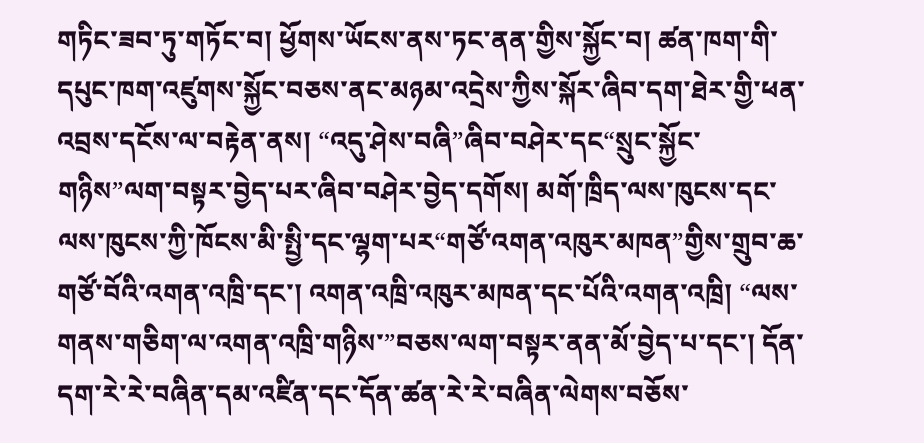གཏིང་ཟབ་ཏུ་གཏོང་བ། ཕྱོགས་ཡོངས་ནས་ཏང་ནན་གྱིས་སྐྱོང་བ། ཚན་ཁག་གི་དཔུང་ཁག་འཛུགས་སྐྱོང་བཅས་ནང་མཉམ་འདྲེས་ཀྱིས་སྐོར་ཞིབ་དག་ཐེར་གྱི་ཕན་འབྲས་དངོས་ལ་བརྟེན་ནས། “འདུ་ཤེས་བཞི”ཞིབ་བཤེར་དང“སྲུང་སྐྱོང་གཉིས”ལག་བསྟར་བྱེད་པར་ཞིབ་བཤེར་བྱེད་དགོས། མགོ་ཁྲིད་ལས་ཁུངས་དང་ལས་ཁུངས་ཀྱི་ཁོངས་མི་སྤྱི་དང་ལྷག་པར“གཙོ་འགན་འཁུར་མཁན”གྱིས་གྲུབ་ཆ་གཙོ་བོའི་འགན་འཁྲི་དང་། འགན་འཁྲི་འཁུར་མཁན་དང་པོའི་འགན་འཁྲི། “ལས་གནས་གཅིག་ལ་འགན་འཁྲི་གཉིས་”བཅས་ལག་བསྟར་ནན་མོ་བྱེད་པ་དང་། དོན་དག་རེ་རེ་བཞིན་དམ་འཛིན་དང་དོན་ཚན་རེ་རེ་བཞིན་ལེགས་བཅོས་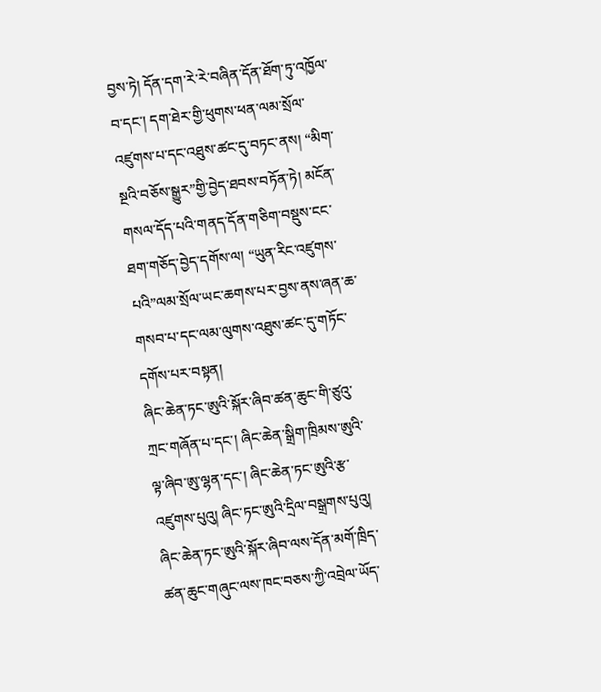བྱས་ཏེ། དོན་དག་རེ་རེ་བཞིན་དོན་ཐོག་ཏུ་འཁྱོལ་བ་དང་། དག་ཐེར་གྱི་ཕུགས་ཕན་ལམ་སྲོལ་འཛུགས་པ་དང་འཐུས་ཚང་དུ་བཏང་ནས། “མིག་སྔའི་བཅོས་སྒྱུར”གྱི་བྱེད་ཐབས་བཏོན་ཏེ། མངོན་གསལ་དོད་པའི་གནད་དོན་གཅིག་བསྡུས་ངང་ཐག་གཅོད་བྱེད་དགོས་ལ། “ཡུན་རིང་འཛུགས་པའི”ལམ་སྲོལ་ཡང་ཆགས་པར་བྱས་ནས་ཞན་ཆ་གསབ་པ་དང་ལམ་ལུགས་འཐུས་ཚང་དུ་གཏོང་དགོས་པར་བསྟན།
ཞིང་ཆེན་ཏང་ཨུའི་སྐོར་ཞིབ་ཚན་ཆུང་གི་ཙུའུ་ཀྲང་གཞོན་པ་དང་། ཞིང་ཆེན་སྒྲིག་ཁྲིམས་ཨུའི་ལྟ་ཞིབ་ཨུ་ལྷན་དང་། ཞིང་ཆེན་ཏང་ཨུའི་རྩ་འཛུགས་པུའུ། ཞིང་ཏང་ཨུའི་དྲིལ་བསྒྲགས་པུའུ། ཞིང་ཆེན་ཏང་ཨུའི་སྐོར་ཞིབ་ལས་དོན་མགོ་ཁྲིད་ཚན་ཆུང་གཞུང་ལས་ཁང་བཅས་ཀྱི་འབྲེལ་ཡོད་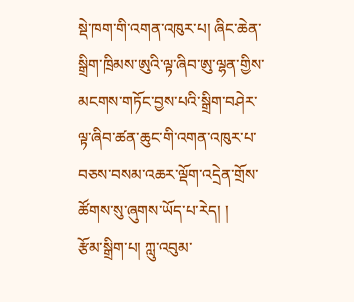སྡེ་ཁག་གི་འགན་འཁུར་པ། ཞིང་ཆེན་སྒྲིག་ཁྲིམས་ཨུའི་ལྟ་ཞིབ་ཨུ་ལྷན་གྱིས་མངགས་གཏོང་བྱས་པའི་སྒྲིག་བཤེར་ལྟ་ཞིབ་ཚན་ཆུང་གི་འགན་འཁུར་པ་བཅས་བསམ་འཆར་ལྡོག་འདྲེན་གྲོས་ཚོགས་སུ་ཞུགས་ཡོད་པ་རེད། །
རྩོམ་སྒྲིག་པ། ཀླུ་འབུམ་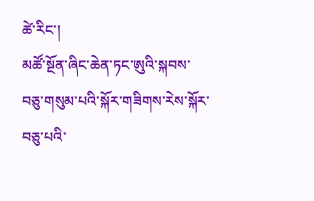ཚེ་རིང་།
མཚོ་སྔོན་ཞིང་ཆེན་ཏང་ཨུའི་སྐབས་བཅུ་གསུམ་པའི་སྐོར་གཟིགས་རེས་སྐོར་བཅུ་པའི་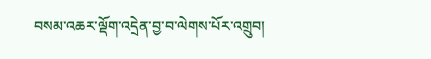བསམ་འཆར་ལྡོག་འདྲེན་བྱ་བ་ལེགས་པོར་འགྲུབ།